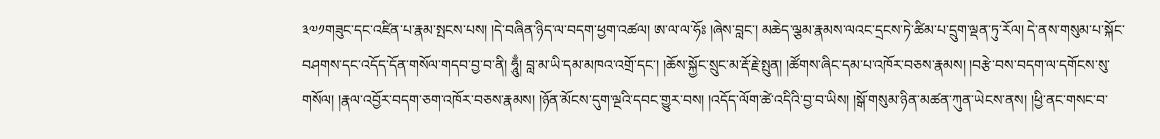༣༧༡གཟུང་དང་འཛིན་པ་རྣམ་སྤངས་པས། །དེ་བཞིན་ཉིད་ལ་བདག་ཕྱག་འཚལ། ཨ་ལ་ལ་ཧོཿ །ཞེས་བླང་། མཆེད་ལྕམ་རྣམས་ལའང་དྲངས་ཏེ་ཚིམ་པ་དྲུག་ལྡན་ཏུ་རོལ། དེ་ནས་གསུམ་པ་སྐོང་བཤགས་དང་འདོད་དོན་གསོལ་གདབ་བྱ་བ་ནི། ཧཱུྃ། བླ་མ་ཡི་དམ་མཁའ་འགྲོ་དང་། །ཆོས་སྐྱོང་སྲུང་མ་རྡོ་རྗེ་སྤུན། །ཚོགས་ཞིང་དམ་པ་འཁོར་བཅས་རྣམས། །བརྩེ་བས་བདག་ལ་དགོངས་སུ་གསོལ། །རྣལ་འབྱོར་བདག་ཅག་འཁོར་བཅས་རྣམས། །ཉོན་མོངས་དུག་ལྔའི་དབང་གྱུར་བས། །འདོད་ལོག་ཚེ་འདིའི་བྱ་བ་ཡིས། །སྒོ་གསུམ་ཉིན་མཚན་ཀུན་ཡེངས་ནས། །ཕྱི་ནང་གསང་བ་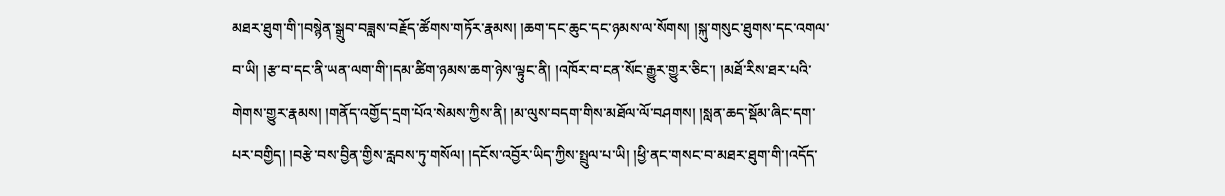མཐར་ཐུག་གི་།བསྙེན་སྒྲུབ་བཟླས་བརྗོད་ཚོགས་གཏོར་རྣམས། །ཆག་དང་ཆུང་དང་ཉམས་ལ་སོགས། །སྐུ་གསུང་ཐུགས་དང་འགལ་བ་ཡི། །རྩ་བ་དང་ནི་ཡན་ལག་གི་།དམ་ཚིག་ཉམས་ཆག་ཉེས་ལྟུང་ནི། །འཁོར་བ་ངན་སོང་རྒྱུར་གྱུར་ཅིང་། །མཐོ་རིས་ཐར་པའི་གེགས་གྱུར་རྣམས། །གནོད་འགྱོད་དྲག་པོའ་སེམས་ཀྱིས་ནི། །མ་ལུས་བདག་གིས་མཐོལ་ལོ་བཤགས། །སླན་ཆད་སྡོམ་ཞིང་དག་པར་བགྱིད། །བརྩེ་བས་བྱིན་གྱིས་རླབས་ཏུ་གསོལ། །དངོས་འབྱོར་ཡིད་ཀྱིས་སྤྲུལ་པ་ཡི། །ཕྱི་ནང་གསང་བ་མཐར་ཐུག་གི་།འདོད་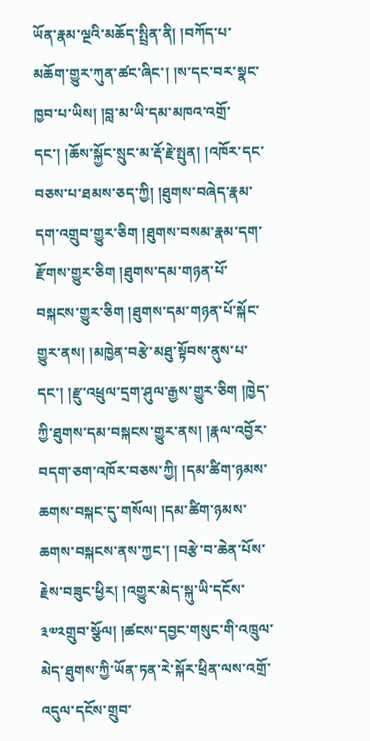ཡོན་རྣམ་ལྔའི་མཆོད་སྤྲིན་ནི། །བཀོད་པ་མཆོག་གྱུར་ཀུན་ཚང་ཞིང་། །ས་དང་བར་སྣང་ཁྱབ་པ་ཡིས། །བླ་མ་ཡི་དམ་མཁའ་འགྲོ་དང་། །ཆོས་སྐྱོང་སྲུང་མ་རྡོ་རྗེ་སྤུན། །འཁོར་དང་བཅས་པ་ཐམས་ཅད་ཀྱི། །ཐུགས་བཞེད་རྣམ་དག་འགྲུབ་གྱུར་ཅིག །ཐུགས་བསམ་རྣམ་དག་རྫོགས་གྱུར་ཅིག །ཐུགས་དམ་གཉན་པོ་བསྐངས་གྱུར་ཅིག །ཐུགས་དམ་གཉན་པོ་སྐོང་གྱུར་ནས། །མཁྱེན་བརྩེ་མཐུ་སྟོབས་ནུས་པ་དང་། །རྫུ་འཕྲུལ་དྲག་ཤུལ་རྒྱས་གྱུར་ཅིག །ཁྱེད་ཀྱི་ཐུགས་དམ་བསྐངས་གྱུར་ནས། །རྣལ་འབྱོར་བདག་ཅག་འཁོར་བཅས་ཀྱི། །དམ་ཚིག་ཉམས་ཆགས་བསྐང་དུ་གསོལ། །དམ་ཚིག་ཉམས་ཆགས་བསྐངས་ནས་ཀྱང་། །བརྩེ་བ་ཆེན་པོས་རྗེས་བཟུང་ཕྱིར། །འགྱུར་མེད་སྐུ་ཡི་དངོས་
༣༧༢གྲུབ་སྩོལ། །ཚངས་དབྱང་གསུང་གི་འཁྲུལ་མེད་ཐུགས་ཀྱི་ཡོན་ཏན་རེ་སྐོར་ཕྲིན་ལས་འགྲོ་འདུལ་དངོས་གྲུབ་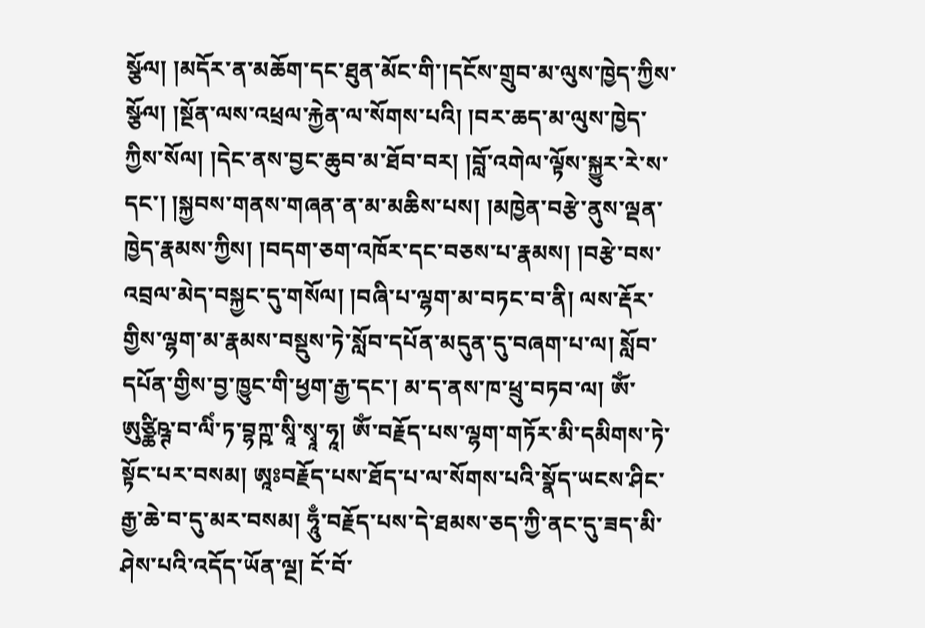སྩོལ། །མདོར་ན་མཆོག་དང་ཐུན་མོང་གི་།དངོས་གྲུབ་མ་ལུས་ཁྱེད་ཀྱིས་སྩོལ། །སྔོན་ལས་འཕྲལ་རྐྱེན་ལ་སོགས་པའི། །བར་ཆད་མ་ལུས་ཁྱེད་ཀྱིས་སོལ། །དེང་ནས་བྱང་ཆུབ་མ་ཐོབ་བར། །བློ་འགེལ་ལྟོས་སྐྱུར་རེ་ས་དང་། །སྐྱབས་གནས་གཞན་ན་མ་མཆིས་པས། །མཁྱེན་བརྩེ་ནུས་ལྡན་ཁྱེད་རྣམས་ཀྱིས། །བདག་ཅག་འཁོར་དང་བཅས་པ་རྣམས། །བརྩེ་བས་འབྲལ་མེད་བསྐྱང་དུ་གསོལ། །བཞི་པ་ལྷག་མ་བཏང་བ་ནི། ལས་རྡོར་གྱིས་ལྷག་མ་རྣམས་བསྡུས་ཏེ་སློབ་དཔོན་མདུན་དུ་བཞག་པ་ལ། སློབ་དཔོན་གྱིས་བྱ་ཁྱུང་གི་ཕྱག་རྒྱ་དང་། མ་ད་ནས་ཁ་ཕྲུ་བཏབ་ལ། ༀ་ཨུཙྪིཥྚ་བ་ལིཾ་ཏ་བྷཀྵ་སཱི་སྭཱ་ཧཱ། ༀ་བརྗོད་པས་ལྷག་གཏོར་མི་དམིགས་ཏེ་སྟོང་པར་བསམ། ཨཱཿབརྗོད་པས་ཐོད་པ་ལ་སོགས་པའི་སྣོད་ཡངས་ཤིང་རྒྱ་ཆེ་བ་དུ་མར་བསམ། ཧཱུྃ་བརྗོད་པས་དེ་ཐམས་ཅད་ཀྱི་ནང་དུ་ཟད་མི་ཤེས་པའི་འདོད་ཡོན་ལྔ། ངོ་བོ་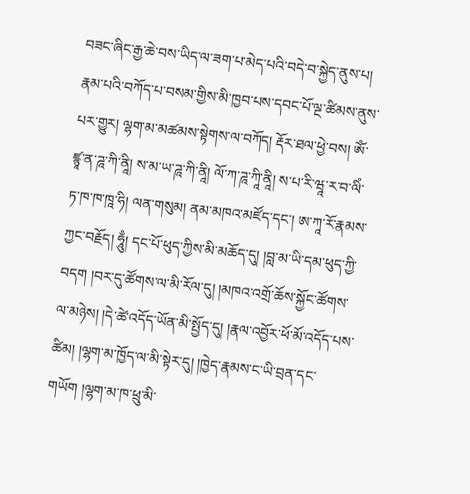བཟང་ཞིང་རྒྱ་ཆེ་བས་ཡིད་ལ་ཟག་པ་མེད་པའི་བདེ་བ་སྐྱེད་ནུས་པ། རྣམ་པའི་བཀོད་པ་བསམ་གྱིས་མི་ཁྱབ་པས་དབང་པོ་ལྔ་ཚིམས་ནུས་པར་གྱུར། ལྷག་མ་མཚམས་སྟེགས་ལ་བཀོད། རྡོར་ཐལ་ཕྱེ་བས། ༀ་ཛྙཱ་ན་ཌཱ་ཀི་ནཱི། ས་མ་ཡ་ཌཱ་ཀི་ནཱི། ལོ་ཀ་ཌཱ་ཀཱི་ནཱི། ས་པ་རི་ཝཱ་ར་བ་ལིཾ་ཏ་ཁ་ཁ་ཁཱ་ཧི། ལན་གསུམ། ནམ་མཁའ་མཛོད་དང་། ཨ་ཀཱ་རོ་རྣམས་ཀྱང་བརྗོད། ཧཱུྃ། དང་པོ་ཕུད་ཀྱིས་མི་མཆོད་དུ། །བླ་མ་ཡི་དམ་ཕུད་ཀྱི་བདག །བར་དུ་ཚོགས་ལ་མི་རོལ་དུ། །མཁའ་འགྲོ་ཆོས་སྐྱོང་ཚོགས་ལ་མཉེས། །དེ་ཚེ་འདོད་ཡོན་མི་སྤྱོད་དུ། །རྣལ་འབྱོར་ཕོ་མོ་འདོད་པས་ཚིམ། །ལྷག་མ་ཁྱོད་ལ་མི་སྟེར་དུ། །ཁྱེད་རྣམས་ང་ཡི་བྲན་དང་གཡོག །ལྷག་མ་ཁ་ཕྲུ་མི་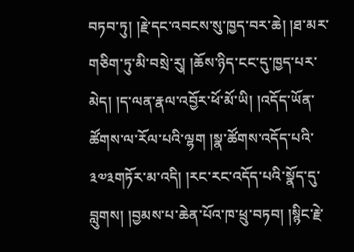བཏབ་ཏུ། །རྗེ་དང་འབངས་སུ་ཁྱད་བར་ཆེ། །ཐ་མར་གཅིག་ཏུ་མི་བསྲེ་རུ། །ཆོས་ཉིད་ངང་དུ་ཁྱད་པར་མེད། །ད་ལན་རྣལ་འབྱོར་ཕོ་མོ་ཡི། །འདོད་ཡོན་ཚོགས་ལ་རོལ་པའི་ལྷག །སྣ་ཚོགས་འདོད་པའི་
༣༧༣གཏོར་མ་འདི། །རང་རང་འདོད་པའི་སྣོད་དུ་བླུགས། །བྱམས་པ་ཆེན་པོའ་ཁ་ཕྲུ་བཏབ། །སྙིང་རྗེ་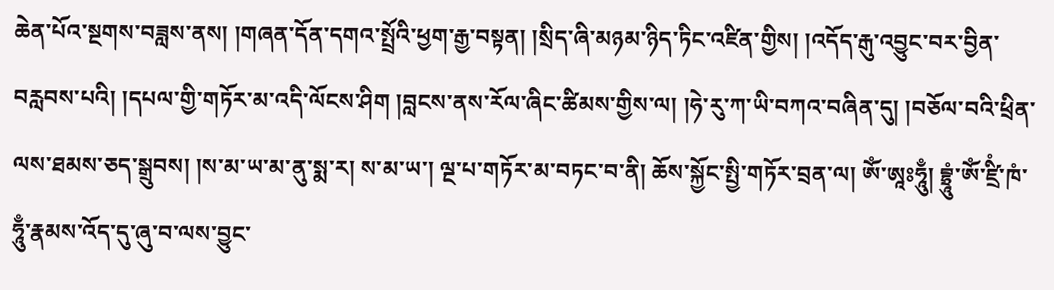ཆེན་པོའ་སྔགས་བཟླས་ནས། །གཞན་དོན་དགའ་སྤྲོའི་ཕྱག་རྒྱ་བསྟན། །སྲིད་ཞི་མཉམ་ཉིད་ཏིང་འཛིན་གྱིས། །འདོད་རྒུ་འབྱུང་བར་བྱིན་བརླབས་པའི། །དཔལ་གྱི་གཏོར་མ་འདི་ལོངས་ཤིག །བླངས་ནས་རོལ་ཞིང་ཚིམས་གྱིས་ལ། །ཧེ་རུ་ཀ་ཡི་བཀའ་བཞིན་དུ། །བཅོལ་བའི་ཕྲིན་ལས་ཐམས་ཅད་སྒྲུབས། །ས་མ་ཡ་མ་ནུ་སྨ་ར། ས་མ་ཡ་། ལྔ་པ་གཏོར་མ་བཏང་བ་ནི། ཆོས་སྐྱོང་སྤྱི་གཏོར་བྲན་ལ། ༀ་ཨཱཿཧཱུྃ། བྷྲཱུཾ་ༀ་ཛྲིཾ་ཁཾ་ཧཱུྃ་རྣམས་འོད་དུ་ཞུ་བ་ལས་བྱུང་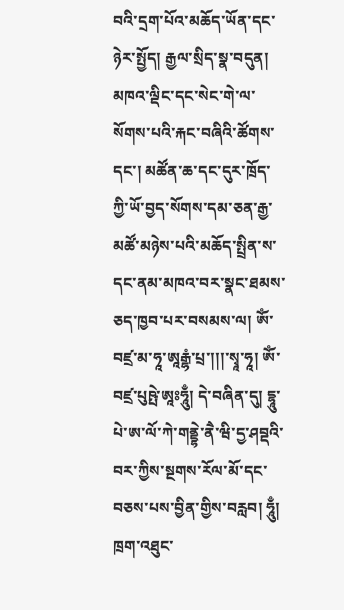བའི་དྲག་པོའ་མཆོད་ཡོན་དང་ཉེར་སྤྱོད། རྒྱལ་སྲིད་སྣ་བདུན། མཁའ་ལྡིང་དང་སེང་གེ་ལ་སོགས་པའི་རྐང་བཞིའི་ཚོགས་དང་། མཚོན་ཆ་དང་དུར་ཁྲོད་ཀྱི་ཡོ་བྱད་སོགས་དམ་ཅན་རྒྱ་མཚོ་མཉེས་པའི་མཆོད་སྤྲིན་ས་དང་ནམ་མཁའ་བར་སྣང་ཐམས་ཅད་ཁྱབ་པར་བསམས་ལ། ༀ་བཛྲ་མ་ཧཱ་ཨཱརྒྷཾ་པྲ་།།།་སྭཱ་ཧཱ། ༀ་བཛྲ་པུཥྤེ་ཨཱཿཧཱུྃ། དེ་བཞིན་དུ། དྷཱུ་པེ་ཨ་ལོ་ཀེ་གནྡྷེ་ནཻ་ཝི་དྱ་ཤབྡའི་བར་ཀྱིས་སྔགས་རོལ་མོ་དང་བཅས་པས་བྱིན་གྱིས་བརླབ། ཧཱུྃ། ཁྲག་འཐུང་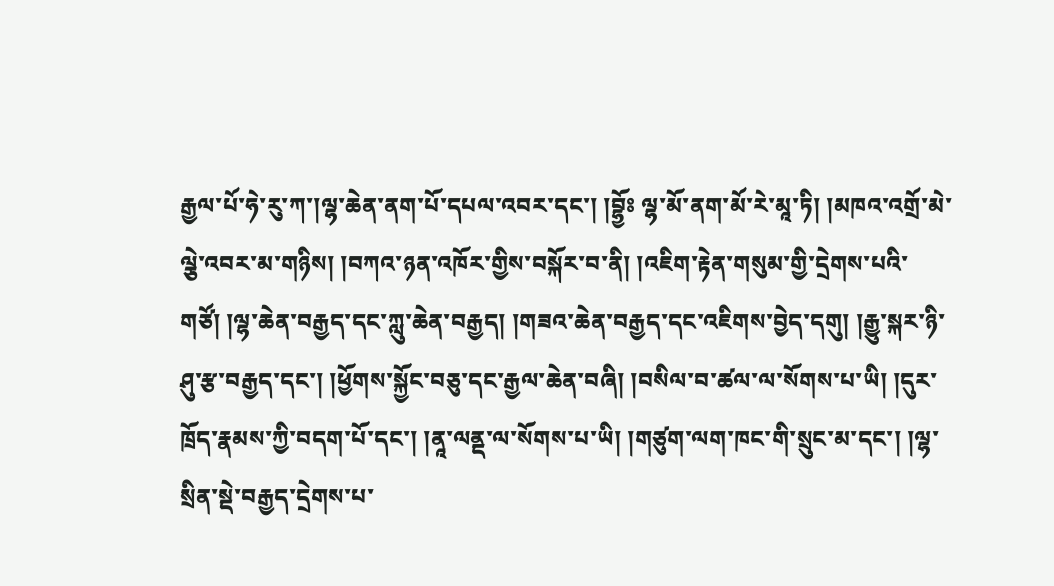རྒྱལ་པོ་ཧེ་རུ་ཀ་།ལྷ་ཆེན་ནག་པོ་དཔལ་འབར་དང་། །བྷྱོཿ ལྷ་མོ་ནག་མོ་རེ་མཱ་ཏི། །མཁའ་འགྲོ་མེ་ལྕེ་འབར་མ་གཉིས། །བཀའ་ཉན་འཁོར་གྱིས་བསྐོར་བ་ནི། །འཇིག་རྟེན་གསུམ་གྱི་དྲེགས་པའི་གཙོ། །ལྷ་ཆེན་བརྒྱད་དང་ཀླུ་ཆེན་བརྒྱད། །གཟའ་ཆེན་བརྒྱད་དང་འཇིགས་བྱེད་དགུ། །རྒྱུ་སྐར་ཉི་ཤུ་རྩ་བརྒྱད་དང་། །ཕྱོགས་སྐྱོང་བཅུ་དང་རྒྱལ་ཆེན་བཞི། །བསིལ་བ་ཚལ་ལ་སོགས་པ་ཡི། །དུར་ཁྲོད་རྣམས་ཀྱི་བདག་པོ་དང་། །ནཱ་ལནྡ་ལ་སོགས་པ་ཡི། །གཙུག་ལག་ཁང་གི་སྲུང་མ་དང་། །ལྷ་སྲིན་སྡེ་བརྒྱད་དྲེགས་པ་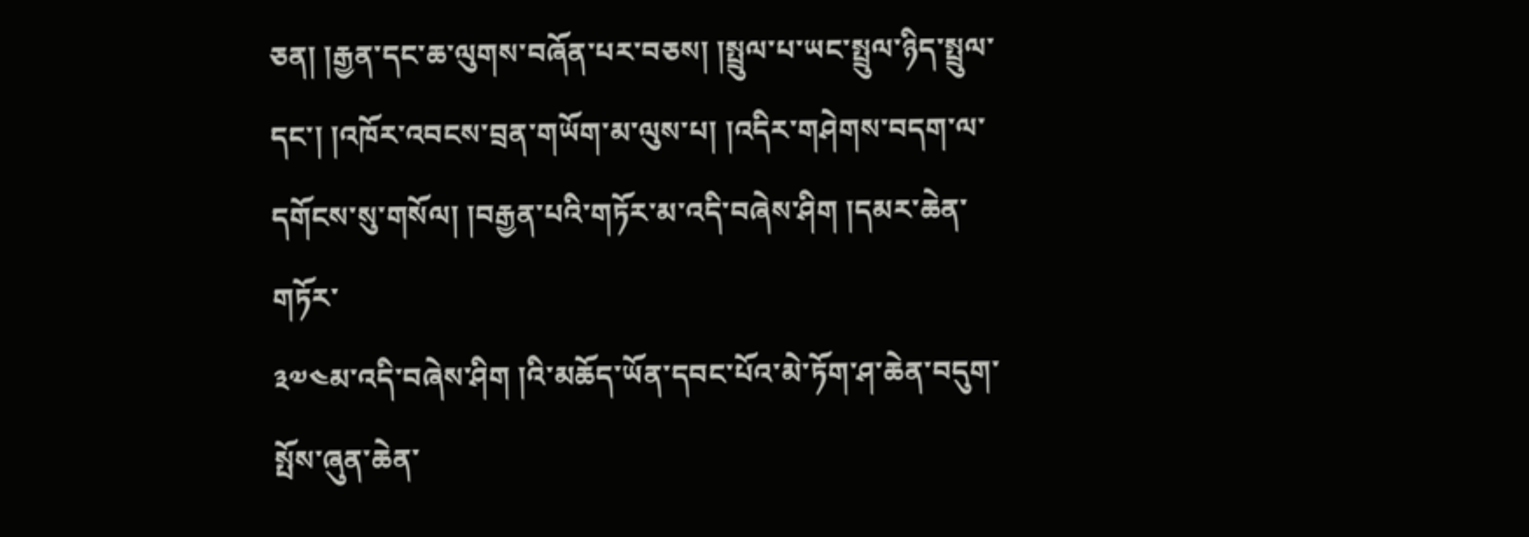ཅན། །རྒྱན་དང་ཆ་ལུགས་བཞོན་པར་བཅས། །སྤྲུལ་པ་ཡང་སྤྲུལ་ཉིད་སྤྲུལ་དང་། །འཁོར་འབངས་བྲན་གཡོག་མ་ལུས་པ། །འདིར་གཤེགས་བདག་ལ་དགོངས་སུ་གསོལ། །བརྒྱན་པའི་གཏོར་མ་འདི་བཞེས་ཤིག །དམར་ཆེན་གཏོར་
༣༧༤མ་འདི་བཞེས་ཤིག །འི་མཆོད་ཡོན་དབང་པོའ་མེ་ཏོག་ཤ་ཆེན་བདུག་སྤོས་ཞུན་ཆེན་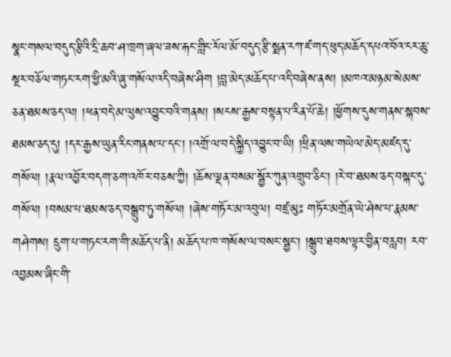སྣང་གསལ་བདུད་རྩིའི་དྲི་ཆབ་ཤ་ཁྲག་ཞལ་ཟས་རྐང་གླིང་རོལ་མོ་བདུད་རྩི་སྨན་རཀ་ཛ་གད་ཕུད་མཆོད་དཔའ་བོའ་ངར་ཆུ་སྔར་བཅོལ་གཏང་རག་ཕྱི་མའི་ཞུ་གསོལ་འདི་བཞེས་ཤིག །བླ་མེད་མཆོད་པ་འདི་བཞེས་ནས། །མཁའ་མཉམ་སེམས་ཅན་ཐམས་ཅད་ལ། །ཕན་བདེ་མ་ལུས་འབྱུང་བའི་གནས། །སངས་རྒྱས་བསྟན་པ་རིན་པོ་ཆེ། །ཕྱོགས་དུས་གནས་སྐབས་ཐམས་ཅད་དུ། །དར་རྒྱས་ཡུན་རིང་གནས་པ་དང་། །འགྲོ་ལ་བདེ་སྐྱིད་འབྱུང་བ་ཡི། །ཕྲིན་ལས་གཡེལ་མེད་མཛད་དུ་གསོལ། །རྣལ་འབྱོར་བདག་ཅག་འཁོར་བཅས་ཀྱི། །ཆོས་ལྡན་བསམ་སྦྱོར་ཀུན་འགྲུབ་ཅིང་། །རེ་བ་ཐམས་ཅད་བསྐང་དུ་གསོལ། །བསམ་པ་ཐམས་ཅད་བསྒྲུབ་ཏུ་གསོལ། །ཞེས་གཏོར་མ་འབུལ། བཛྲ་མུཿ གཏོར་མགྲོན་ཡེ་ཤེས་པ་རྣམས་གཤེགས། དྲུག་པ་གཏང་རག་གི་མཆོད་པ་ནི། མཆོད་པ་ཁ་གསོས་ལ་བསང་སྦྱང་། །སྒྲུབ་ཐབས་ལྟར་བྱིན་བརླབ། རབ་འབྱམས་ཞིང་གི་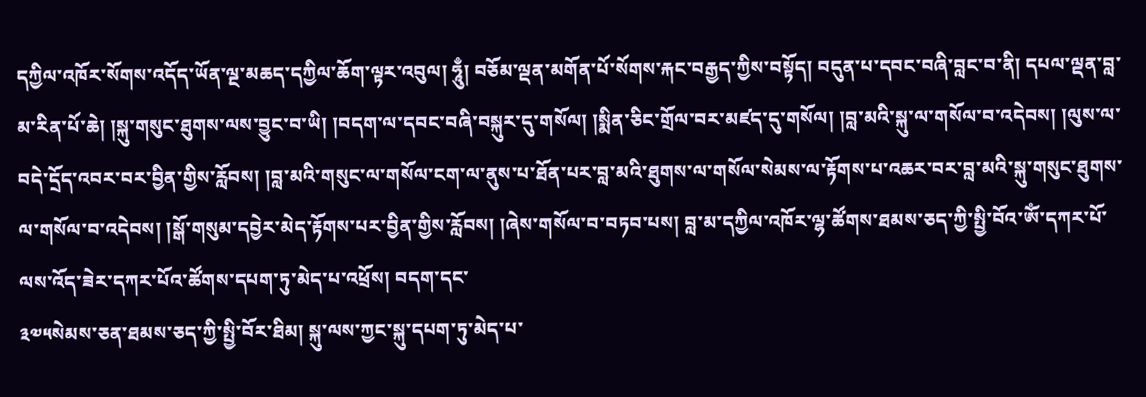དཀྱིལ་འཁོར་སོགས་འདོད་ཡོན་ལྔ་མཆད་དཀྱིལ་ཆོག་ལྟར་འབུལ། ཧཱུྃ། བཅོམ་ལྡན་མགོན་པོ་སོགས་རྐང་བརྒྱད་ཀྱིས་བསྟོད། བདུན་པ་དབང་བཞི་བླང་བ་ནི། དཔལ་ལྡན་བླ་མ་རིན་པོ་ཆེ། །སྐུ་གསུང་ཐུགས་ལས་བྱུང་བ་ཡི། །བདག་ལ་དབང་བཞི་བསྐུར་དུ་གསོལ། །སྨིན་ཅིང་གྲོལ་བར་མཛད་དུ་གསོལ། །བླ་མའི་སྐུ་ལ་གསོལ་བ་འདེབས། །ལུས་ལ་བདེ་དྲོད་འབར་བར་བྱིན་གྱིས་རློབས། །བླ་མའི་གསུང་ལ་གསོལ་ངག་ལ་ནུས་པ་ཐོན་པར་བླ་མའི་ཐུགས་ལ་གསོལ་སེམས་ལ་རྟོགས་པ་འཆར་བར་བླ་མའི་སྐུ་གསུང་ཐུགས་ལ་གསོལ་བ་འདེབས། །སྒོ་གསུམ་དབྱེར་མེད་རྟོགས་པར་བྱིན་གྱིས་རློབས། །ཞེས་གསོལ་བ་བཏབ་པས། བླ་མ་དཀྱིལ་འཁོར་ལྷ་ཚོགས་ཐམས་ཅད་ཀྱི་སྤྱི་བོའ་ༀ་དཀར་པོ་ལས་འོད་ཟེར་དཀར་པོའ་ཚོགས་དཔག་ཏུ་མེད་པ་འཕྲོས། བདག་དང་
༣༧༥སེམས་ཅན་ཐམས་ཅད་ཀྱི་སྤྱི་བོར་ཐིམ། སྐུ་ལས་ཀྱང་སྐུ་དཔག་ཏུ་མེད་པ་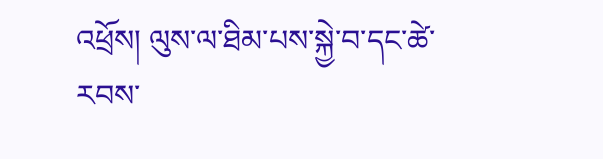འཕྲོས། ལུས་ལ་ཐིམ་པས་སྐྱེ་བ་དང་ཚེ་རབས་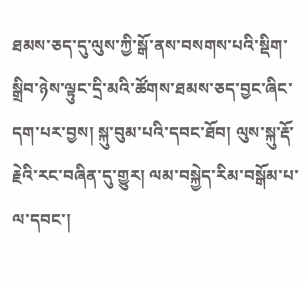ཐམས་ཅད་དུ་ལུས་ཀྱི་སྒོ་ནས་བསགས་པའི་སྡིག་སྒྲིབ་ཉེས་ལྟུང་དྲི་མའི་ཚོགས་ཐམས་ཅད་བྱང་ཞིང་དག་པར་བྱས། སྐུ་བུམ་པའི་དབང་ཐོབ། ལུས་སྐུ་རྡོ་རྗེའི་རང་བཞིན་དུ་གྱུར། ལམ་བསྐྱེད་རིམ་བསྒོམ་པ་ལ་དབང་།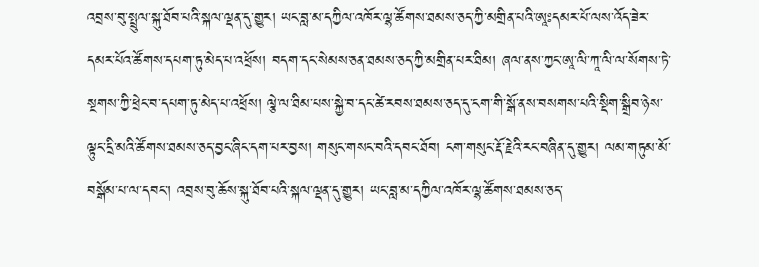འབྲས་བུ་སྤྲུལ་སྐུ་ཐོབ་པའི་སྐལ་ལྡན་དུ་གྱུར། ཡང་བླ་མ་དཀྱིལ་འཁོར་ལྷ་ཚོགས་ཐམས་ཅད་ཀྱི་མགྲིན་པའི་ཨཱཿདམར་པོ་ལས་འོད་ཟེར་དམར་པོའ་ཚོགས་དཔག་ཏུ་མེད་པ་འཕྲོས། བདག་དང་སེམས་ཅན་ཐམས་ཅད་ཀྱི་མགྲིན་པར་ཐིམ། ཞལ་ནས་ཀྱང་ཨཱ་ལི་ཀཱ་ལི་ལ་སོགས་ཏེ་སྔགས་ཀྱི་ཕྲེང་བ་དཔག་ཏུ་མེད་པ་འཕྲོས། ལྕེ་ལ་ཐིམ་པས་སྐྱེ་བ་དང་ཚེ་རབས་ཐམས་ཅད་དུ་ངག་གི་སྒོ་ནས་བསགས་པའི་སྡིག་སྒྲིབ་ཉེས་ལྟུང་དྲི་མའི་ཚོགས་ཐམས་ཅད་བྱང་ཞིང་དག་པར་བྱས། གསུང་གསང་བའི་དབང་ཐོབ། ངག་གསུང་རྡོ་རྗེའི་རང་བཞིན་དུ་གྱུར། ལམ་གཏུམ་མོ་བསྒོམ་པ་ལ་དབང་། འབྲས་བུ་ཆོས་སྐུ་ཐོབ་པའི་སྐལ་ལྡན་དུ་གྱུར། ཡང་བླ་མ་དཀྱིལ་འཁོར་ལྷ་ཚོགས་ཐམས་ཅད་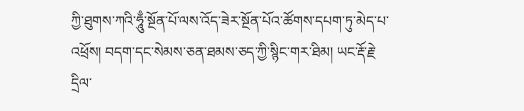ཀྱི་ཐུགས་ཀའི་ཧཱུྃ་སྔོན་པོ་ལས་འོད་ཟེར་སྔོན་པོའ་ཚོགས་དཔག་ཏུ་མེད་པ་འཕྲོས། བདག་དང་སེམས་ཅན་ཐམས་ཅད་ཀྱི་སྙིང་གར་ཐིམ། ཡང་རྡོ་རྗེ་དྲིལ་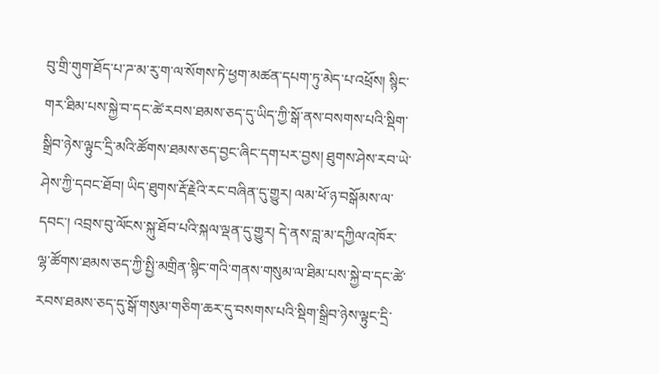བུ་གྲི་གུག་ཐོད་པ་ཌ་མ་རུ་ག་ལ་སོགས་ཏེ་ཕྱག་མཚན་དཔག་ཏུ་མེད་པ་འཕྲོས། སྙིང་གར་ཐིམ་པས་སྐྱེ་བ་དང་ཚེ་རབས་ཐམས་ཅད་དུ་ཡིད་ཀྱི་སྒོ་ནས་བསགས་པའི་སྡིག་སྒྲིབ་ཉེས་ལྟུང་དྲི་མའི་ཚོགས་ཐམས་ཅད་བྱང་ཞིང་དག་པར་བྱས། ཐུགས་ཤེས་རབ་ཡེ་ཤེས་ཀྱི་དབང་ཐོབ། ཡིད་ཐུགས་རྡོ་རྗེའི་རང་བཞིན་དུ་གྱུར། ལམ་ཕོ་ཉ་བསྒོམས་ལ་དབང་། འབྲས་བུ་ལོངས་སྐུ་ཐོབ་པའི་སྐལ་ལྡན་དུ་གྱུར། དེ་ནས་བླ་མ་དཀྱིལ་འཁོར་ལྷ་ཚོགས་ཐམས་ཅད་ཀྱི་སྤྱི་མགྲིན་སྙིང་གའི་གནས་གསུམ་ལ་ཐིམ་པས་སྐྱེ་བ་དང་ཚེ་རབས་ཐམས་ཅད་དུ་སྒོ་གསུམ་གཅིག་ཆར་དུ་བསགས་པའི་སྡིག་སྒྲིབ་ཉེས་ལྟུང་དྲི་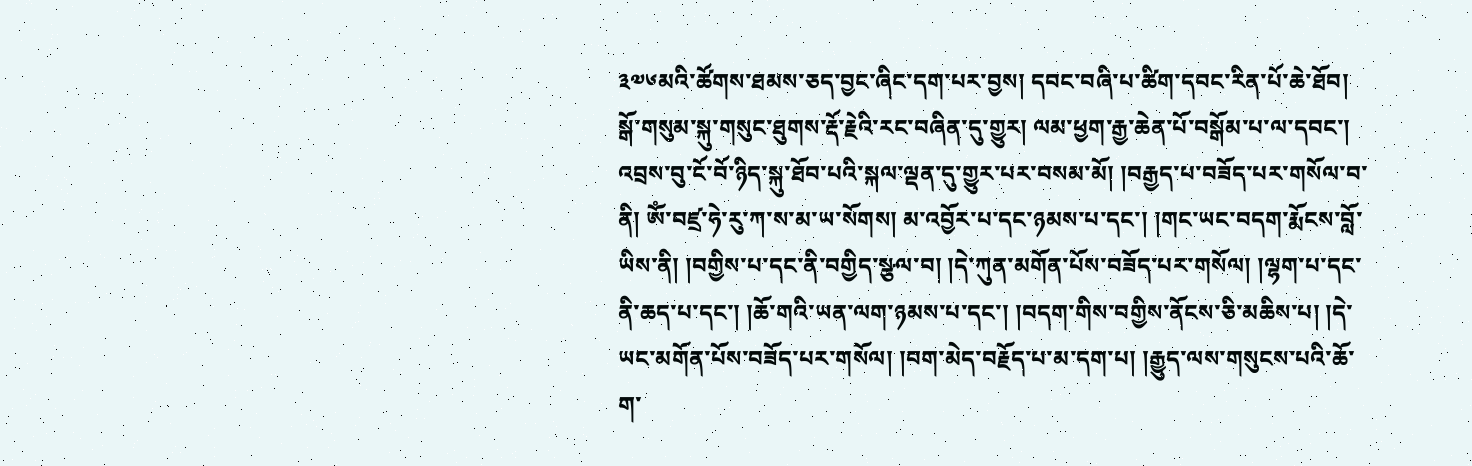༣༧༦མའི་ཚོགས་ཐམས་ཅད་བྱང་ཞིང་དག་པར་བྱས། དབང་བཞི་པ་ཚིག་དབང་རིན་པོ་ཆེ་ཐོབ། སྒོ་གསུམ་སྐུ་གསུང་ཐུགས་རྡོ་རྗེའི་རང་བཞིན་དུ་གྱུར། ལམ་ཕྱག་རྒྱ་ཆེན་པོ་བསྒོམ་པ་ལ་དབང་། འབྲས་བུ་ངོ་བོ་ཉིད་སྐུ་ཐོབ་པའི་སྐལ་ལྡན་དུ་གྱུར་པར་བསམ་མོ། །བརྒྱད་པ་བཟོད་པར་གསོལ་བ་ནི། ༀ་བཛྲ་ཧེ་རུ་ཀ་ས་མ་ཡ་སོགས། མ་འབྱོར་པ་དང་ཉམས་པ་དང་། །གང་ཡང་བདག་རྨོངས་བློ་ཡིས་ནི། །བགྱིས་པ་དང་ནི་བགྱིད་སྩལ་བ། །དེ་ཀུན་མགོན་པོས་བཟོད་པར་གསོལ། །ལྷག་པ་དང་ནི་ཆད་པ་དང་། །ཆོ་གའི་ཡན་ལག་ཉམས་པ་དང་། །བདག་གིས་བགྱིས་ནོངས་ཅི་མཆིས་པ། །དེ་ཡང་མགོན་པོས་བཟོད་པར་གསོལ། །བག་མེད་བརྗོད་པ་མ་དག་པ། །རྒྱུད་ལས་གསུངས་པའི་ཆོ་ག་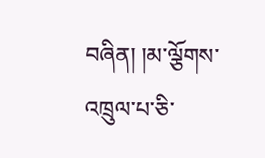བཞིན། །མ་ལྕོགས་འཁྲུལ་པ་ཅི་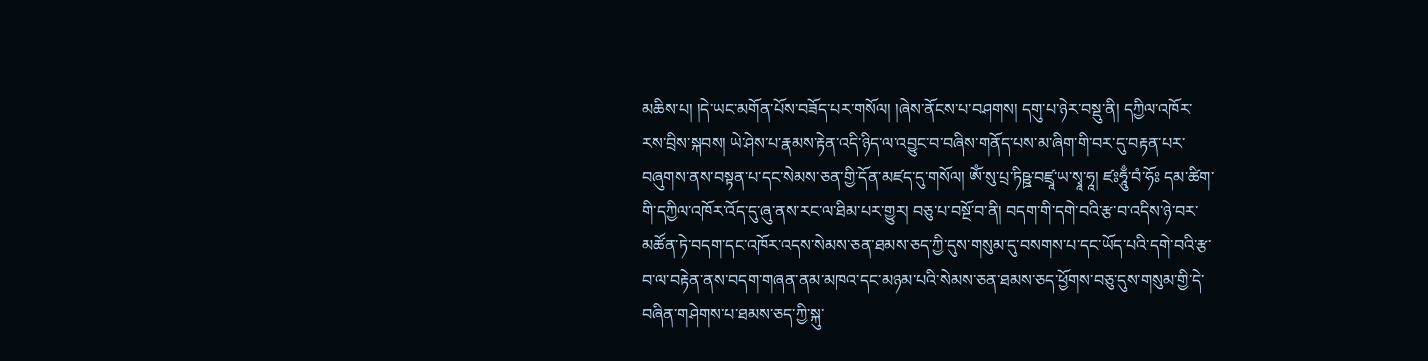མཆིས་པ། །དེ་ཡང་མགོན་པོས་བཟོད་པར་གསོལ། །ཞེས་ནོངས་པ་བཤགས། དགུ་པ་ཉེར་བསྡུ་ནི། དཀྱིལ་འཁོར་རས་བྲིས་སྐབས། ཡེ་ཤེས་པ་རྣམས་རྟེན་འདི་ཉིད་ལ་འབྱུང་བ་བཞིས་གནོད་པས་མ་ཞིག་གི་བར་དུ་བརྟན་པར་བཞུགས་ནས་བསྟན་པ་དང་སེམས་ཅན་གྱི་དོན་མཛད་དུ་གསོལ། ༀ་སུ་པྲ་ཏིཥྛ་བཛྲཱ་ཡ་སྭཱ་ཧཱ། ཛཿཧཱུྃ་བཾ་ཧོཿ དམ་ཚིག་གི་དཀྱིལ་འཁོར་འོད་དུ་ཞུ་ནས་རང་ལ་ཐིམ་པར་གྱུར། བཅུ་པ་བསྔོ་བ་ནི། བདག་གི་དགེ་བའི་རྩ་བ་འདིས་ཉེ་བར་མཚོན་ཏེ་བདག་དང་འཁོར་འདས་སེམས་ཅན་ཐམས་ཅད་ཀྱི་དུས་གསུམ་དུ་བསགས་པ་དང་ཡོད་པའི་དགེ་བའི་རྩ་བ་ལ་བརྟེན་ནས་བདག་གཞན་ནམ་མཁའ་དང་མཉམ་པའི་སེམས་ཅན་ཐམས་ཅད་ཕྱོགས་བཅུ་དུས་གསུམ་གྱི་དེ་བཞིན་གཤེགས་པ་ཐམས་ཅད་ཀྱི་སྐུ་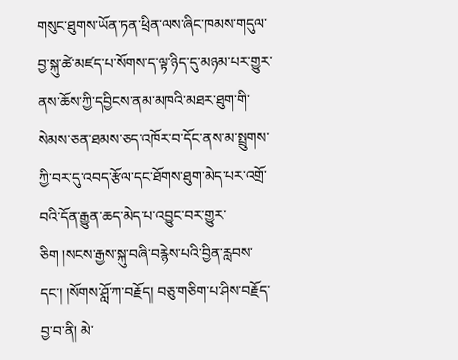གསུང་ཐུགས་ཡོན་ཏན་ཕྲིན་ལས་ཞིང་ཁམས་གདུལ་བྱ་སྐུ་ཚེ་མཛད་པ་སོགས་ད་ལྟ་ཉིད་དུ་མཉམ་པར་གྱུར་ནས་ཆོས་ཀྱི་དབྱིངས་ནམ་མཁའི་མཐར་ཐུག་གི་སེམས་ཅན་ཐམས་ཅད་འཁོར་བ་དོང་ནས་མ་སྤྲུགས་ཀྱི་བར་དུ་འབད་རྩོལ་དང་ཐོགས་ཐུག་མེད་པར་འགྲོ་བའི་དོན་རྒྱུན་ཆད་མེད་པ་འབྱུང་བར་གྱུར་ཅིག །སངས་རྒྱས་སྐུ་བཞི་བརྙེས་པའི་བྱིན་རླབས་དང་། །སོགས་ཤློ་ཀ་བརྗོད། བཅུ་གཅིག་པ་ཤིས་བརྗོད་བྱ་བ་ནི། མེ་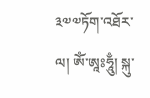༣༧༧ཏོག་འཐོར་ལ། ༀ་ཨཱཿཧཱུྃ། སྐུ་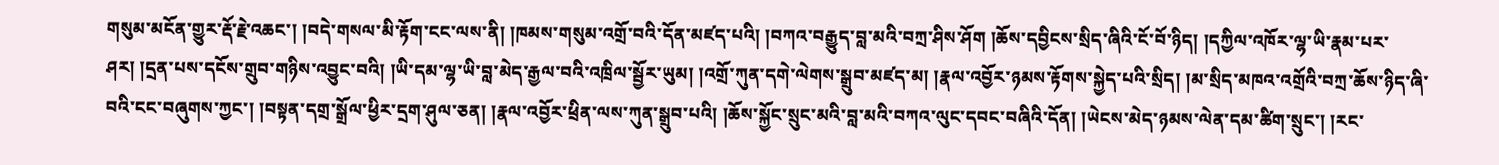གསུམ་མངོན་གྱུར་རྡོ་རྗེ་འཆང་། །བདེ་གསལ་མི་རྟོག་ངང་ལས་ནི། །ཁམས་གསུམ་འགྲོ་བའི་དོན་མཛད་པའི། །བཀའ་བརྒྱུད་བླ་མའི་བཀྲ་ཤིས་ཤོག །ཆོས་དབྱིངས་སྲིད་ཞིའི་ངོ་བོ་ཉིད། །དཀྱིལ་འཁོར་ལྷ་ཡི་རྣམ་པར་ཤར། །དྲན་པས་དངོས་གྲུབ་གཉིས་འབྱུང་བའི། །ཡི་དམ་ལྷ་ཡི་བླ་མེད་རྒྱལ་བའི་འཁྲིལ་སྦྱོར་ཡུམ། །འགྲོ་ཀུན་དགེ་ལེགས་སྒྲུབ་མཛད་མ། །རྣལ་འབྱོར་ཉམས་རྟོགས་སྐྱེད་པའི་སྲིད། །མ་སྲིད་མཁའ་འགྲོའི་བཀྲ་ཆོས་ཉིད་ཞི་བའི་ངང་བཞུགས་ཀྱང་། །བསྟན་དགྲ་སྒྲོལ་ཕྱིར་དྲག་ཤུལ་ཅན། །རྣལ་འབྱོར་ཕྲིན་ལས་ཀུན་སྒྲུབ་པའི། །ཆོས་སྐྱོང་སྲུང་མའི་བླ་མའི་བཀའ་ལུང་དབང་བཞིའི་དོན། །ཡེངས་མེད་ཉམས་ལེན་དམ་ཚིག་སྲུང་། །རང་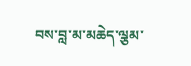བས་བླ་མ་མཆེད་ལྕམ་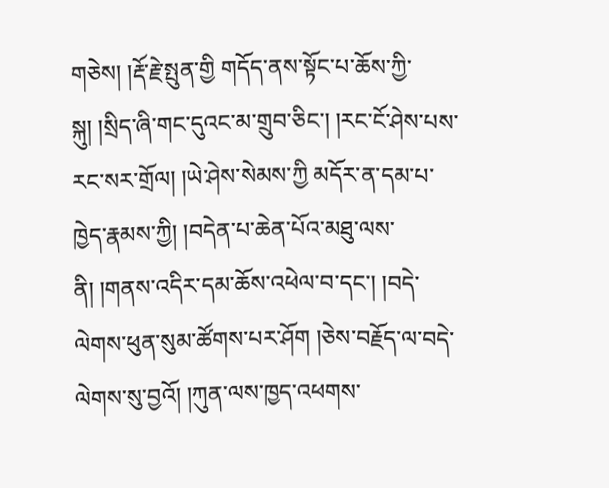གཅེས། །རྡོ་རྗེ་སྤུན་གྱི གདོད་ནས་སྟོང་པ་ཆོས་ཀྱི་སྐུ། །སྲིད་ཞི་གང་དུའང་མ་གྲུབ་ཅིང་། །རང་ངོ་ཤེས་པས་རང་སར་གྲོལ། །ཡེ་ཤེས་སེམས་ཀྱི མདོར་ན་དམ་པ་ཁྱེད་རྣམས་ཀྱི། །བདེན་པ་ཆེན་པོའ་མཐུ་ལས་ནི། །གནས་འདིར་དམ་ཆོས་འཕེལ་བ་དང་། །བདེ་ལེགས་ཕུན་སུམ་ཚོགས་པར་ཤོག །ཅེས་བརྗོད་ལ་བདེ་ལེགས་སུ་བྱའོ། །ཀུན་ལས་ཁྱད་འཕགས་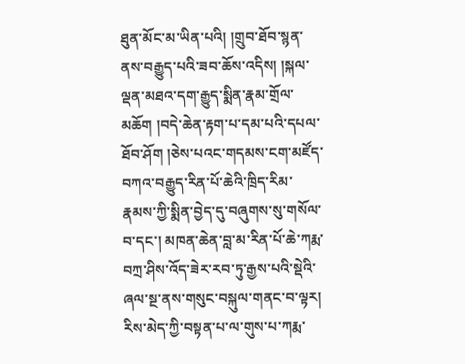ཐུན་མོང་མ་ཡིན་པའི། །གྲུབ་ཐོབ་སྙན་ནས་བརྒྱུད་པའི་ཟབ་ཆོས་འདིས། །སྐལ་ལྡན་མཐའ་དག་རྒྱུད་སྨིན་རྣམ་གྲོལ་མཆོག །བདེ་ཆེན་རྟག་པ་དམ་པའི་དཔལ་ཐོབ་ཤོག །ཅེས་པའང་གདམས་ངག་མཛོད་བཀའ་བརྒྱུད་རིན་པོ་ཆེའི་ཁྲིད་རིམ་རྣམས་ཀྱི་སྨིན་བྱེད་དུ་བཞུགས་སུ་གསོལ་བ་དང་། མཁན་ཆེན་བླ་མ་རིན་པོ་ཆེ་ཀརྨ་བཀྲ་ཤིས་འོད་ཟེར་རབ་ཏུ་རྒྱས་པའི་སྡེའི་ཞལ་སྔ་ནས་གསུང་བསྐུལ་གནང་བ་ལྟར། རིས་མེད་ཀྱི་བསྟན་པ་ལ་གུས་པ་ཀརྨ་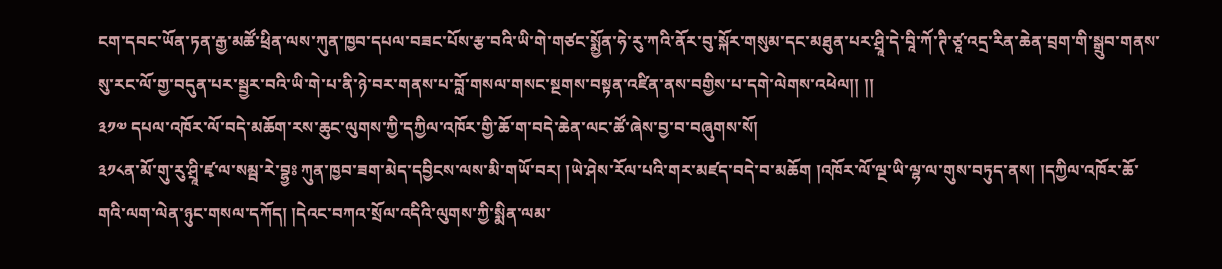ངག་དབང་ཡོན་ཏན་རྒྱ་མཚོ་ཕྲིན་ལས་ཀུན་ཁྱབ་དཔལ་བཟང་པོས་རྩ་བའི་ཡི་གེ་གཙང་སྨྱོན་ཧེ་རུ་ཀའི་ནོར་བུ་སྐོར་གསུམ་དང་མཐུན་པར་ཤྲཱི་དེ་བཱི་ཀོ་ཊི་ཙཱ་འདྲ་རིན་ཆེན་བྲག་གི་སྒྲུབ་གནས་སུ་རང་ལོ་གྱ་བདུན་པར་སྦྱར་བའི་ཡི་གེ་པ་ནི་ཉེ་བར་གནས་པ་བློ་གསལ་གསང་སྔགས་བསྟན་འཛིན་ནས་བགྱིས་པ་དགེ་ལེགས་འཕེལ།། །།
༣༡༧ དཔལ་འཁོར་ལོ་བདེ་མཆོག་རས་ཆུང་ལུགས་ཀྱི་དཀྱིལ་འཁོར་གྱི་ཆོ་ག་བདེ་ཆེན་ལང་ཚོ་ཞེས་བྱ་བ་བཞུགས་སོ།
༣༡༨ན་མོ་གུ་རུ་ཤྲཱི་ཛྭ་ལ་སམྦ་རེ་བྷྱཿ ཀུན་ཁྱབ་ཟག་མེད་དབྱིངས་ལས་མི་གཡོ་བར། །ཡེ་ཤེས་རོལ་པའི་གར་མཛད་བདེ་བ་མཆོག །འཁོར་ལོ་ལྔ་ཡི་ལྷ་ལ་གུས་བཏུད་ནས། །དཀྱིལ་འཁོར་ཆོ་གའི་ལག་ལེན་ཉུང་གསལ་དཀོད། །དེའང་བཀའ་སྲོལ་འདིའི་ལུགས་ཀྱི་སྨིན་ལམ་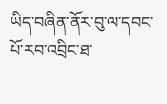ཡིད་བཞིན་ནོར་བུ་ལ་དབང་པོ་རབ་འབྲིང་ཐ་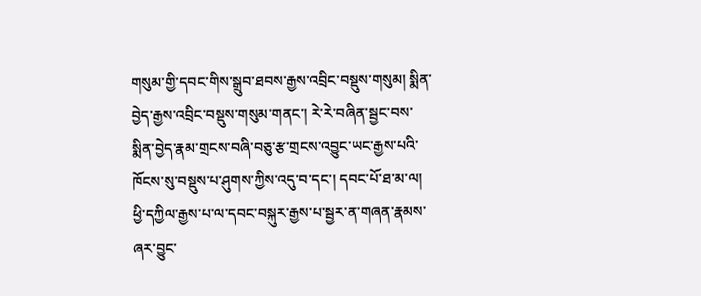གསུམ་གྱི་དབང་གིས་སྒྲུབ་ཐབས་རྒྱས་འབྲིང་བསྡུས་གསུམ། སྨིན་བྱེད་རྒྱས་འབྲིང་བསྡུས་གསུམ་གནང་། རེ་རེ་བཞིན་སྦྱང་བས་སྨིན་བྱེད་རྣམ་གྲངས་བཞི་བཅུ་རྩ་གྲངས་འབྱུང་ཡང་རྒྱས་པའི་ཁོངས་སུ་བསྡུས་པ་ཤུགས་ཀྱིས་འདུ་བ་དང་། དབང་པོ་ཐ་མ་ལ། ཕྱི་དཀྱིལ་རྒྱས་པ་ལ་དབང་བསྐུར་རྒྱས་པ་སྦྱར་ན་གཞན་རྣམས་ཞར་བྱུང་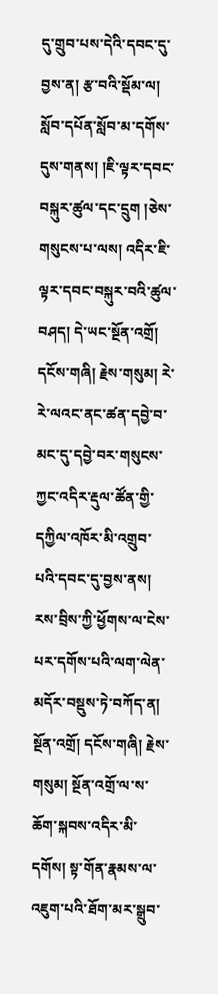དུ་གྲུབ་པས་དེའི་དབང་དུ་བྱས་ན། རྩ་བའི་སྡོམ་ལ། སློབ་དཔོན་སློབ་མ་དགོས་དུས་གནས། །ཇི་ལྟར་དབང་བསྐུར་ཚུལ་དང་དྲུག །ཅེས་གསུངས་པ་ལས། འདིར་ཇི་ལྟར་དབང་བསྐུར་བའི་ཚུལ་བཤད། དེ་ཡང་སྔོན་འགྲོ། དངོས་གཞི། རྗེས་གསུམ། རེ་རེ་ལའང་ནང་ཚན་དབྱེ་བ་མང་དུ་དབྱེ་བར་གསུངས་ཀྱང་འདིར་རྡུལ་ཚོན་གྱི་དཀྱིལ་འཁོར་མི་འགྲུབ་པའི་དབང་དུ་བྱས་ནས། རས་བྲིས་ཀྱི་ཕྱོགས་ལ་ངེས་པར་དགོས་པའི་ལག་ལེན་མདོར་བསྡུས་ཏེ་བཀོད་ན། སྔོན་འགྲོ། དངོས་གཞི། རྗེས་གསུམ། སྔོན་འགྲོ་ལ་ས་ཆོག་སྐབས་འདིར་མི་དགོས། སྟ་གོན་རྣམས་ལ་འཇུག་པའི་ཐོག་མར་སྒྲུབ་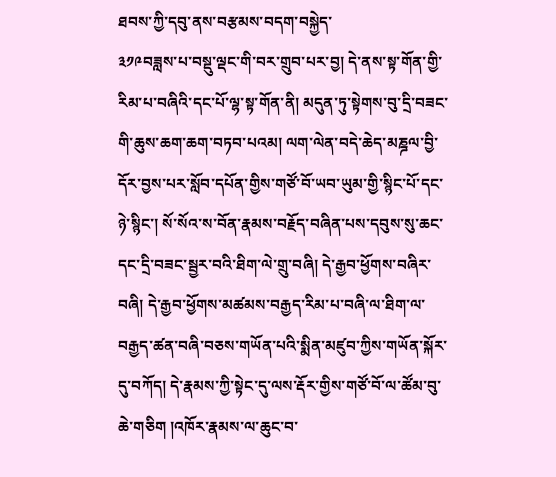ཐབས་ཀྱི་དབུ་ནས་བརྩམས་བདག་བསྐྱེད་
༣༡༩བཟླས་པ་བསྡུ་ལྡང་གི་བར་གྲུབ་པར་བྱ། དེ་ནས་སྟ་གོན་གྱི་རིམ་པ་བཞིའི་དང་པོ་ལྷ་སྟ་གོན་ནི། མདུན་ཏུ་སྟེགས་བུ་དྲི་བཟང་གི་ཆུས་ཆག་ཆག་བཏབ་པའམ། ལག་ལེན་བདེ་ཆེད་མཎྜལ་བྱི་དོར་བྱས་པར་སློབ་དཔོན་གྱིས་གཙོ་བོ་ཡབ་ཡུམ་གྱི་སྙིང་པོ་དང་ཉེ་སྙིང་། སོ་སོའ་ས་བོན་རྣམས་བརྗོད་བཞིན་པས་དབུས་སུ་ཆང་དང་དྲི་བཟང་སྦྱར་བའི་ཐིག་ལེ་གྲུ་བཞི། དེ་རྒྱབ་ཕྱོགས་བཞིར་བཞི། དེ་རྒྱབ་ཕྱོགས་མཚམས་བརྒྱད་རིམ་པ་བཞི་ལ་ཐིག་ལ་བརྒྱད་ཚན་བཞི་བཅས་གཡོན་པའི་སྨིན་མཛུབ་ཀྱིས་གཡོན་སྐོར་དུ་བཀོད། དེ་རྣམས་ཀྱི་སྟེང་དུ་ལས་རྡོར་གྱིས་གཙོ་བོ་ལ་ཚོམ་བུ་ཆེ་གཅིག །འཁོར་རྣམས་ལ་ཆུང་བ་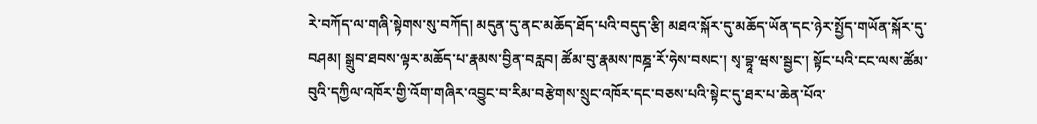རེ་བཀོད་ལ་གཞི་སྟེགས་སུ་བཀོད། མདུན་དུ་ནང་མཆོད་ཐོད་པའི་བདུད་རྩི། མཐའ་སྐོར་དུ་མཆོད་ཡོན་དང་ཉེར་སྤྱོད་གཡོན་སྐོར་དུ་བཤམ། སྒྲུབ་ཐབས་ལྟར་མཆོད་པ་རྣམས་བྱིན་བརླབ། ཚོམ་བུ་རྣམས་ཁཎྜ་རོ་ཧེས་བསང་། སྭ་བྷཱ་ཝས་སྦྱང་། སྟོང་པའི་ངང་ལས་ཚོམ་བུའི་དཀྱིལ་འཁོར་གྱི་འོག་གཞིར་འབྱུང་བ་རིམ་བརྩེགས་སྲུང་འཁོར་དང་བཅས་པའི་སྟེང་དུ་ཐར་པ་ཆེན་པོའ་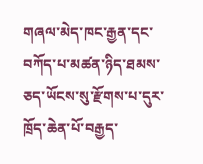གཞལ་མེད་ཁང་རྒྱན་དང་བཀོད་པ་མཚན་ཉིད་ཐམས་ཅད་ཡོངས་སུ་རྫོགས་པ་དུར་ཁྲོད་ཆེན་པོ་བརྒྱད་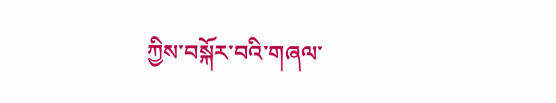ཀྱིས་བསྐོར་བའི་གཞལ་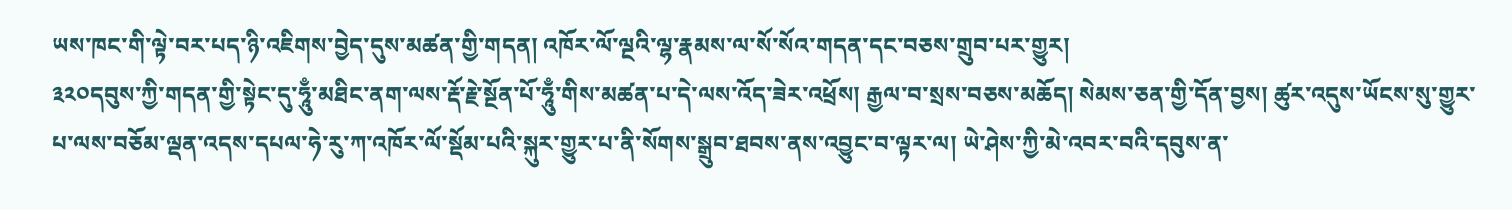ཡས་ཁང་གི་ལྟེ་བར་པད་ཉི་འཇིགས་བྱེད་དུས་མཚན་གྱི་གདན། འཁོར་ལོ་ལྔའི་ལྷ་རྣམས་ལ་སོ་སོའ་གདན་དང་བཅས་གྲུབ་པར་གྱུར།
༣༢༠དབུས་ཀྱི་གདན་གྱི་སྟེང་དུ་ཧཱུྃ་མཐིང་ནག་ལས་རྡོ་རྗེ་སྔོན་པོ་ཧཱུྃ་གིས་མཚན་པ་དེ་ལས་འོད་ཟེར་འཕྲོས། རྒྱལ་བ་སྲས་བཅས་མཆོད། སེམས་ཅན་གྱི་དོན་བྱས། ཚུར་འདུས་ཡོངས་སུ་གྱུར་པ་ལས་བཅོམ་ལྡན་འདས་དཔལ་ཧེ་རུ་ཀ་འཁོར་ལོ་སྡོམ་པའི་སྐུར་གྱུར་པ་ནི་སོགས་སྒྲུབ་ཐབས་ནས་འབྱུང་བ་ལྟར་ལ། ཡེ་ཤེས་ཀྱི་མེ་འབར་བའི་དབུས་ན་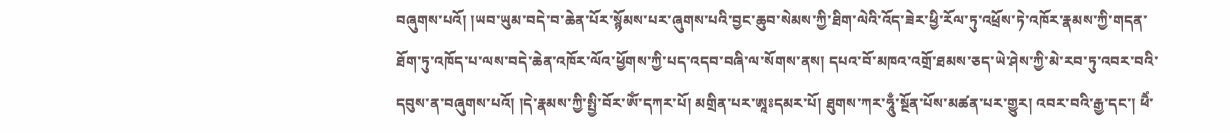བཞུགས་པའོ། །ཡབ་ཡུམ་བདེ་བ་ཆེན་པོར་སྙོམས་པར་ཞུགས་པའི་བྱང་ཆུབ་སེམས་ཀྱི་ཐིག་ལེའི་འོད་ཟེར་ཕྱི་རོལ་ཏུ་འཕྲོས་ཏེ་འཁོར་རྣམས་ཀྱི་གདན་ཐོག་ཏུ་འཁོད་པ་ལས་བདེ་ཆེན་འཁོར་ལོའ་ཕྱོགས་ཀྱི་པད་འདབ་བཞི་ལ་སོགས་ནས། དཔའ་བོ་མཁའ་འགྲོ་ཐམས་ཅད་ཡེ་ཤེས་ཀྱི་མེ་རབ་ཏུ་འབར་བའི་དབུས་ན་བཞུགས་པའོ། །དེ་རྣམས་ཀྱི་སྤྱི་བོར་ༀ་དཀར་པོ། མགྲིན་པར་ཨཱཿདམར་པོ། ཐུགས་ཀར་ཧཱུྃ་སྔོན་པོས་མཚན་པར་གྱུར། འབར་བའི་རྒྱ་དང་། ཕཻཾ་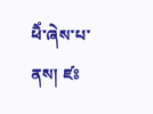ཕཻཾ་ཞེས་པ་ནས། ཛཿ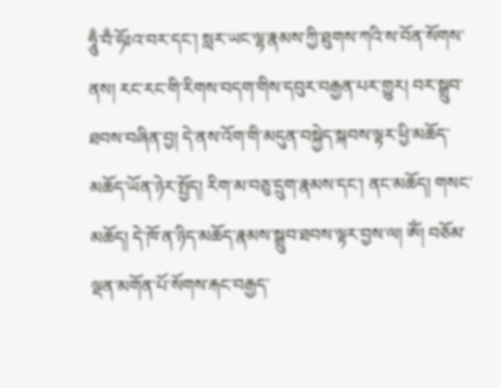ཧཱུྃ་བྃ་ཧོཿའ་བར་དང་། སླར་ཡང་ལྷ་རྣམས་ཀྱི་ཐུགས་ཀའི་ས་བོན་སོགས་ནས། རང་རང་གི་རིགས་བདག་གིས་དབུར་བརྒྱན་པར་གྱུར། བར་སྒྲུབ་ཐབས་བཞིན་བྱ། དེ་ནས་འོག་གི་མདུན་བསྐྱེད་སྐབས་ལྟར་ཕྱི་མཆོད་མཆོད་ཡོན་ཉེར་སྤྱོད། རིག་མ་བཅུ་དྲུག་རྣམས་དང་། ནང་མཆོད། གསང་མཆོད། དེ་ཁོ་ན་ཉིད་མཆོད་རྣམས་སྒྲུབ་ཐབས་ལྟར་བྱས་ལ། ༀ། བཅོམ་ལྡན་མགོན་པོ་སོགས་རྐང་བརྒྱད་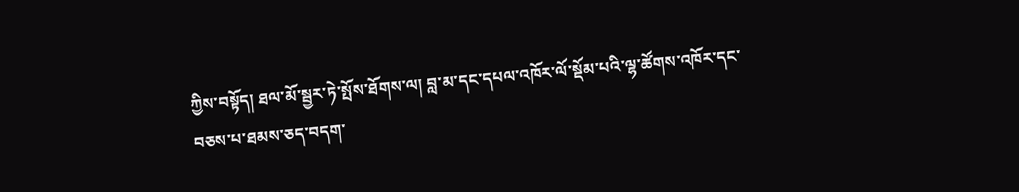ཀྱིས་བསྟོད། ཐལ་མོ་སྦྱར་ཏེ་སྤོས་ཐོགས་ལ། བླ་མ་དང་དཔལ་འཁོར་ལོ་སྡོམ་པའི་ལྷ་ཚོགས་འཁོར་དང་བཅས་པ་ཐམས་ཅད་བདག་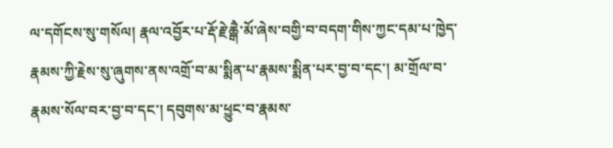ལ་དགོངས་སུ་གསོལ། རྣལ་འབྱོར་པ་རྡོ་རྗེ་ཆྒཻ་མོ་ཞེས་བགྱི་བ་བདག་གིས་ཀྱང་དམ་པ་ཁྱེད་རྣམས་ཀྱི་རྗེས་སུ་ཞུགས་ནས་འགྲོ་བ་མ་སྨིན་པ་རྣམས་སྨིན་པར་བྱ་བ་དང་། མ་གྲོལ་བ་རྣམས་སོལ་བར་བྱ་བ་དང་། དབུགས་མ་ཕྱུང་བ་རྣམས་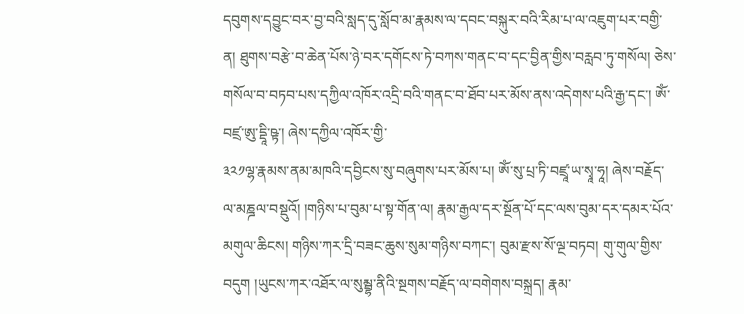དབུགས་དབྱུང་བར་བྱ་བའི་སླད་དུ་སློབ་མ་རྣམས་ལ་དབང་བསྐུར་བའི་རིམ་པ་ལ་འཇུག་པར་བགྱི་ན། ཐུགས་བརྩེ་བ་ཆེན་པོས་ཉེ་བར་དགོངས་ཏེ་བཀས་གནང་བ་དང་བྱིན་གྱིས་བརླབ་ཏུ་གསོལ། ཅེས་གསོལ་བ་བཏབ་པས་དཀྱིལ་འཁོར་འདྲི་བའི་གནང་བ་ཐོབ་པར་མོས་ནས་འདེགས་པའི་རྒྱ་དང་། ༀ་བཛྲ་ཨུ་དྡཱི་ཥྟ་། ཞེས་དཀྱིལ་འཁོར་གྱི་
༣༢༡ལྷ་རྣམས་ནམ་མཁའི་དབྱིངས་སུ་བཞུགས་པར་མོས་པ། ༀ་སུ་པྲ་ཏི་བཛྲཱ་ཡ་སྭཱ་ཧཱ། ཞེས་བརྗོད་ལ་མཎྜལ་བསྡུའོ། །གཉིས་པ་བུམ་པ་སྟ་གོན་ལ། རྣམ་རྒྱལ་དར་སྔོན་པོ་དང་ལས་བུམ་དར་དམར་པོའ་མགུལ་ཆིངས། གཉིས་ཀར་དྲི་བཟང་ཆུས་སུམ་གཉིས་བཀང་། བུམ་རྫས་སོ་ལྔ་བཏབ། གུ་གུལ་གྱིས་བདུག །ཡུངས་ཀར་འཐོར་ལ་སུམྦྷ་ནིའི་སྔགས་བརྗོད་ལ་བགེགས་བསྐྲད། རྣམ་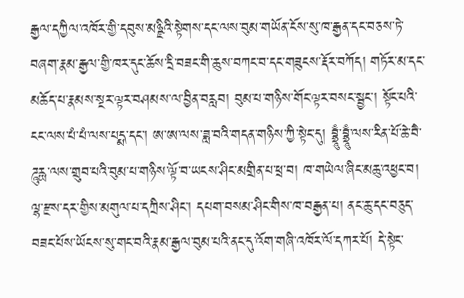རྒྱལ་དཀྱིལ་འཁོར་གྱི་དབུས་མཉྫིའི་སྟེགས་དང་ལས་བུམ་གཡོན་ངོས་སུ་ཁ་རྒྱན་དང་བཅས་ཏེ་བཞག་རྣམ་རྒྱལ་གྱི་ཁར་དུང་ཆོས་དྲི་བཟང་གི་ཆུས་བཀང་བ་དང་གཟུངས་རྡོར་བཀོད། གཏོར་མ་དང་མཆོད་པ་རྣམས་སྔར་ལྟར་བཤམས་ལ་བྱིན་བརླབ། བུམ་པ་གཉིས་གོང་ལྟར་བསང་སྦྱང་། སྟོང་པའི་ངང་ལས་པཾ་པཾ་ལས་པདྨ་དང་། ཨ་ཨ་ལས་ཟླ་བའི་གདན་གཉིས་ཀྱི་སྟེང་དུ། བྷྲཱུྃ་བྷྲཱུྃ་ལས་རིན་པོ་ཆེ་བཻ་ཌཱུརྻ་ལས་གྲུབ་པའི་བུམ་པ་གཉིས་ལྟོ་བ་ཡངས་ཤིང་མགྲིན་པ་ཕྲ་བ། ཁ་གཡེལ་ཞིང་མཆུ་འཕྱང་བ། ལྷ་རྫས་དར་གྱིས་མགུལ་པ་དཀྲིས་ཤིང་། དཔག་བསམ་ཤིང་གིས་ཁ་བརྒྱན་པ། ནང་ཆུ་དང་བཅུད་བཟང་པོས་ཡོངས་སུ་གང་བའི་རྣམ་རྒྱལ་བུམ་པའི་ནང་དུ་འོག་གཞི་འཁོར་ལོ་དཀར་པོ། དེ་སྟེང་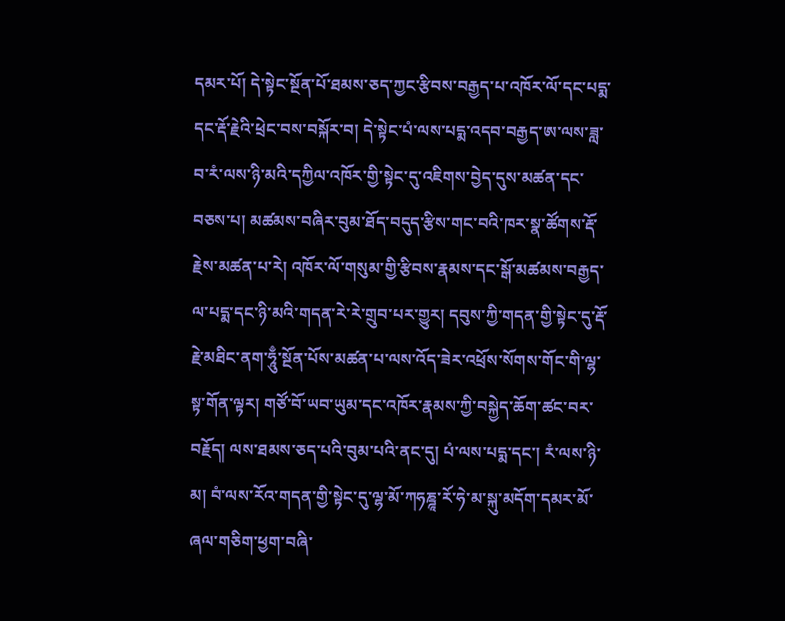དམར་པོ། དེ་སྟེང་སྔོན་པོ་ཐམས་ཅད་ཀྱང་རྩིབས་བརྒྱད་པ་འཁོར་ལོ་དང་པདྨ་དང་རྡོ་རྗེའི་ཕྲེང་བས་བསྐོར་བ། དེ་སྟེང་པཾ་ལས་པདྨ་འདབ་བརྒྱད་ཨ་ལས་ཟླ་བ་རཾ་ལས་ཉི་མའི་དཀྱིལ་འཁོར་གྱི་སྟེང་དུ་འཇིགས་བྱེད་དུས་མཚན་དང་བཅས་པ། མཚམས་བཞིར་བུམ་ཐོད་བདུད་རྩིས་གང་བའི་ཁར་སྣ་ཚོགས་རྡོ་རྗེས་མཚན་པ་རེ། འཁོར་ལོ་གསུམ་གྱི་རྩིབས་རྣམས་དང་སྒོ་མཚམས་བརྒྱད་ལ་པདྨ་དང་ཉི་མའི་གདན་རེ་རེ་གྲུབ་པར་གྱུར། དབུས་ཀྱི་གདན་གྱི་སྟེང་དུ་རྡོ་རྗེ་མཐིང་ནག་ཧཱུྃ་སྔོན་པོས་མཚན་པ་ལས་འོད་ཟེར་འཕྲོས་སོགས་གོང་གི་ལྷ་སྟ་གོན་ལྟར། གཙོ་བོ་ཡབ་ཡུམ་དང་འཁོར་རྣམས་ཀྱི་བསྐྱེད་ཆོག་ཚང་བར་བརྗོད། ལས་ཐམས་ཅད་པའི་བུམ་པའི་ནང་དུ། པཾ་ལས་པདྨ་དང་། རཾ་ལས་ཉི་མ། བཾ་ལས་རོའ་གདན་གྱི་སྟེང་དུ་ལྷ་མོ་ཀཧཎྜཱ་རོ་ཧེ་མ་སྐུ་མདོག་དམར་མོ་ཞལ་གཅིག་ཕྱག་བཞི་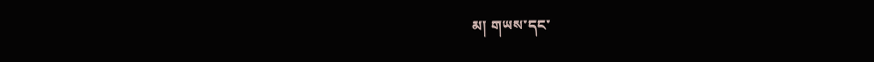མ། གཡས་དང་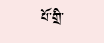པོ་གྲི་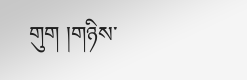གུག །གཉིས་